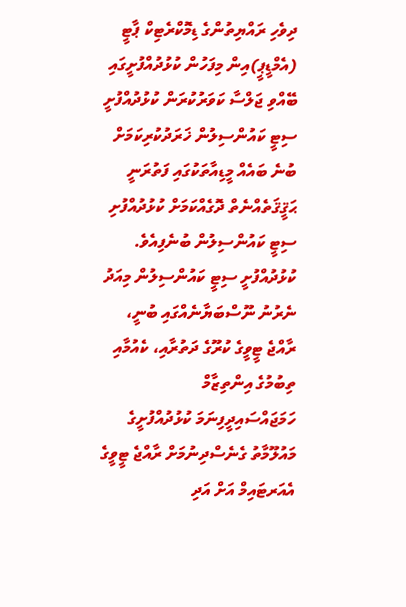ދިވެހި ރައްޔިތުންގެ ޑިމޮކްރެޓިކް ޕާޓީ (އެމްޑީޕީ)އިން މިފަހުން ކުޅުދުއްފުށީގައި ބޭއްވި ޖަލްސާ ކަވަރުކުރަން ކުޅުދުއްފުށީ ސިޓީ ކައުންސިލުން ޚަރަދުކުރިކަމަށް ބުނެ ބައެއް މީޑިއާތަކުގައި ފަތުރަނީ ޙަޤީޤަތެއްނެތް ދޮގެއްކަމަށް ކުޅުދުއްފުށި ސިޓީ ކައުންސިލުން ބުނެފިއެވެ.
ކުޅުދުއްފުށީ ސިޓީ ކައުންސިލުން މިއަދު ނެރުނު ނޫސްބަޔާނެއްގައި ބުނީ، ރާއްޖެ ޓީވީގެ ކުރޫގެ ދަތުރާއި، ކެއުމާއި ތިބުމުގެ އިންތިޒާމް ހަމަޖައްސައިދީފިނަމަ ކުޅުދުއްފުށީގެ މައުލޫމާތު ގެނެސްދިނުމަށް ރާއްޖެ ޓީވީގެ އެއަރޓައިމް އަށް އަދި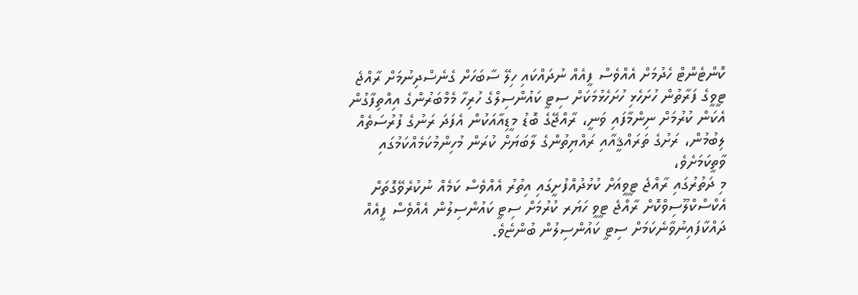ކޮންޓެންޓް ހެދުމަށް އެއްވެސް ފީއެއް ނުދައްކައި ހިލޭ ސާބަހަށް ގެނެސްދިނުމަށް ރާއްޖެ ޓީވީގެ ފަރާތުން ހުށަހެޅި ހުށަހެޅުމަކަށް ސިޓީ ކައުންސިލްގެ ހުރިހާ މެމްބަރުންގެ އިއްތިފާގުން އެކަން ކުރުމަށް ނިންމާފައި ވަނީ، ރާއްޖޭގެ ބޮޑު މީޑިއާއަކުން އެފަދަ ރަނުގެ ފުރުސަތެއް ލިބުމުން، ރަށުގެ ތަރައްޤީއާއި ރައްޔިތުންގެ ލާބަޔަށް ކުރަން މުހިންމުކަމެއްކަމުގައި ވާތީކަމަށެވެ،
މި ދަތުރުގައި ރާއްޖެ ޓީވީއަށް ކުޅުދުއްފުށީގައި އިތުރު އެއްވެސް ކަމެއް ނުކުރެވޭގޮތަށް އެކްސްކްލޫސިވްކޮށް ރާއްޖެ ޓީވީ ހަޔަރ ކުރުމަށް ސިޓީ ކައުންސިލުން އެއްވެސް ފީއެއް ދައްކާފައިނުވާނެކަމަށް ސިޓީ ކައުންސިލުން ބުންޏެވެ.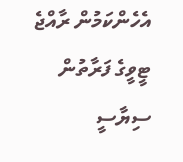އެހެންކަމުން ރާއްޖެ ޓީވީގެ ފަރާތުން ސިޔާސީ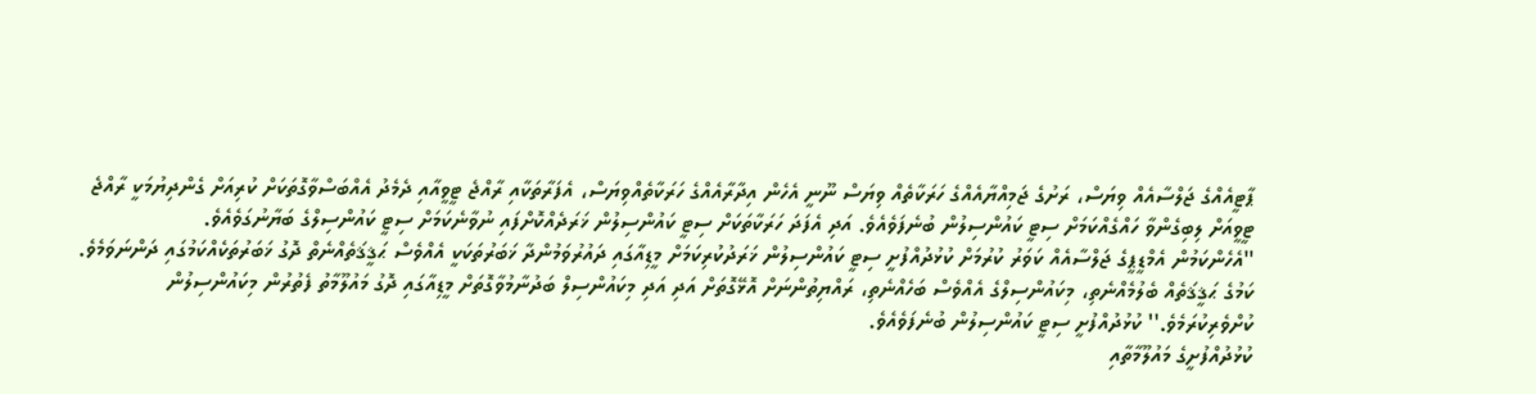ޕާޓީއެއްގެ ޖަލްސާއެއް ވިޔަސް، ރަށުގެ ޖަމިއްޔާއެއްގެ ހަރަކާތެއް ވިޔަސް ނޫނީ އެހެން އިދާރާއެއްގެ ހަރަކާތެއްވިޔަސް، އެފަރާތަކާއި ރާއްޖެ ޓީވީއާއި ދެމެދު އެއްބަސްވާގޮތަކަށް ކުރިއަށް ގެންދިޔުމަކީ ރާއްޖެ ޓީވީއަށް ލިބިގެންވާ ހައްގެއްކަމަށް ސިޓީ ކައުންސިލުން ބުނެފަވެއެވެ. އަދި އެފަދަ ހަރަކާތަކަށް ސިޓީ ކައުންސިލުން ޚަރަދެއްކޮށްފައި ނުވާނެކަމަށް ސިޓީ ކައުންސިލްގެ ބަޔާނުގަވެއެވެ.
''އެހެންކަމުން އެމްޑީޕީގެ ޖަލްސާއެއް ކަވަރު ކުރުމަށް ކުޅުދުއްފުށީ ސިޓީ ކައުންސިލުން ޚަރަދުކުރިކަމަށް މީޑިއާގައި ދައުރުވަމުންދާ ޚަބަރުތަކަކީ އެއްވެސް ޙަޤީޤަތެއްނެތް ދޮގު ޚަބަރުތަކެއްކަމުގައި ދަންނަވަމެވެ. ކަމުގެ ޙަޤީޤަތެއް ބެލުމެއްނެތި، މިކައުންސިލްގެ އެއްވެސް ބަހެއްނެތި، ރައްޔިތުންނަށް އޮޅޭގޮތަށް އަދި އަދި މިކައުންސިލް ބަދުނާމުވާގޮތަށް މީޑިއާގައި ދޮގު މައުލޫމާތު ފެތުރުން މިކައުންސިލުން ކުށްވެރިކުރަމެވެ.'' ކުޅުދުއްފުށީ ސިޓީ ކައުންސިލުން ބުނެފަވެއެވެ.
ކުޅުދުއްފުށީގެ މައުލޫމާތާއި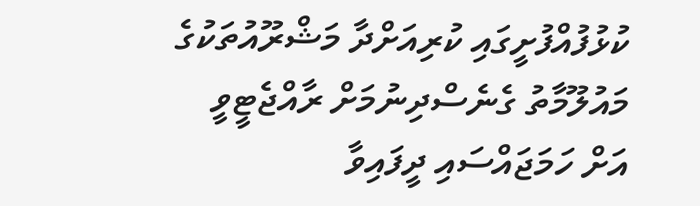ކުޅުފުއްފުށީގައި ކުރިއަށްދާ މަޝްރޫއުތަކުގެ މައުލޫމާތު ގެނެސްދިނުމަށް ރާއްޖެޓީވީ އަށް ހަމަޖައްސައި ދީފައިވާ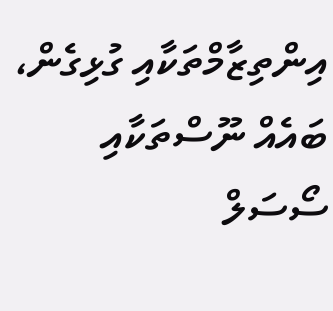އިންތިޒާމްތަކާއި ގުޅިގެން، ބައެއް ނޫސްތަކާއި ސޯސަލް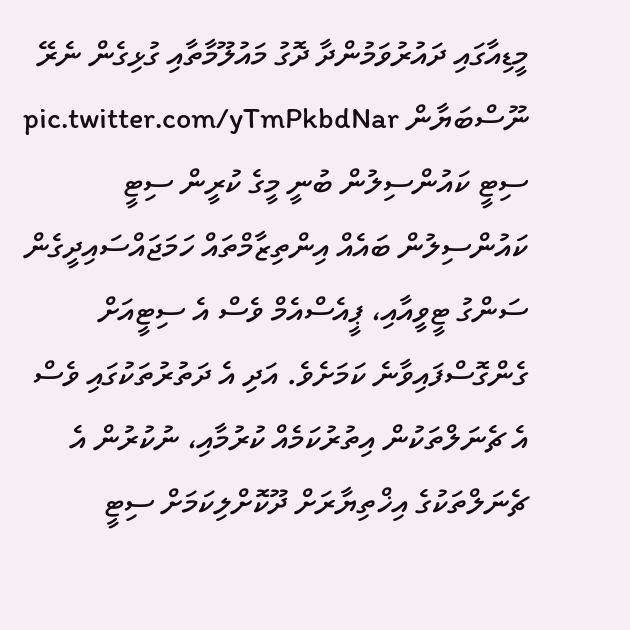މީޑިއާގައި ދައުރުވަމުންދާ ދޮގު މައުލޫމާތާއި ގުޅިގެން ނެރޭ ނޫސްބަޔާން pic.twitter.com/yTmPkbdNar
ސިޓީ ކައުންސިލުން ބުނީ މީގެ ކުރީން ސިޓީ ކައުންސިލުން ބައެއް އިންތިޒާމްތައް ހަމަޖައްސައިދީގެން ސަންގު ޓީވީއާއި، ޕީއެސްއެމް ވެސް އެ ސިޓީއަށް ގެންގޮސްފައިވާނެ ކަމަށެވެ. އަދި އެ ދަތުރުތަކުގައި ވެސް އެ ޗެނަލްތަކުން އިތުރުކަމެއް ކުރުމާއި، ނުކުރުން އެ ޗެނަލްތަކުގެ އިޚްތިޔާރަށް ދޫކޮށްލިކަމަށް ސިޓީ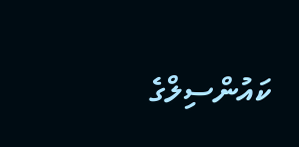ކައުންސިލްގެ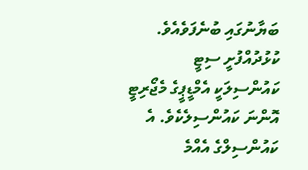ބަޔާނުގައި ބުނެފަވެއެވެ.
ކުޅުދުއްފުށީ ސިޓީ ކައުންސިލަކީ އެމްޑީޕީގެ މެޖޯރިޓީ އޮންނަ ކައުންސިލެކެވެ. އެ ކައުންސިލްގެ އެއްމެ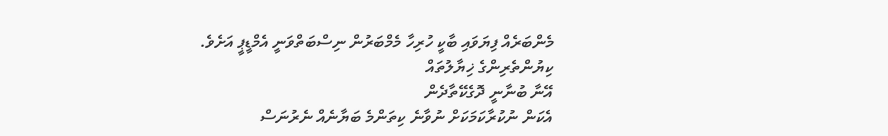މެންބަރެއް ފިޔަވައި ބާކީ ހުރިހާ މެމްބަރުން ނިސްބަތްވަނީ އެމްޑީޕީ އަށެވެ.
ކިޔުންތެރިންގެ ޚިޔާލުތައް
އޭނާ ބުނާނީ ދޮގެކޭތާދެން
އެކަން ނުކުރާކަމަކަށް ނުވާނެ ކިތަންމެ ބަޔާނެއް ނެރުނަސް